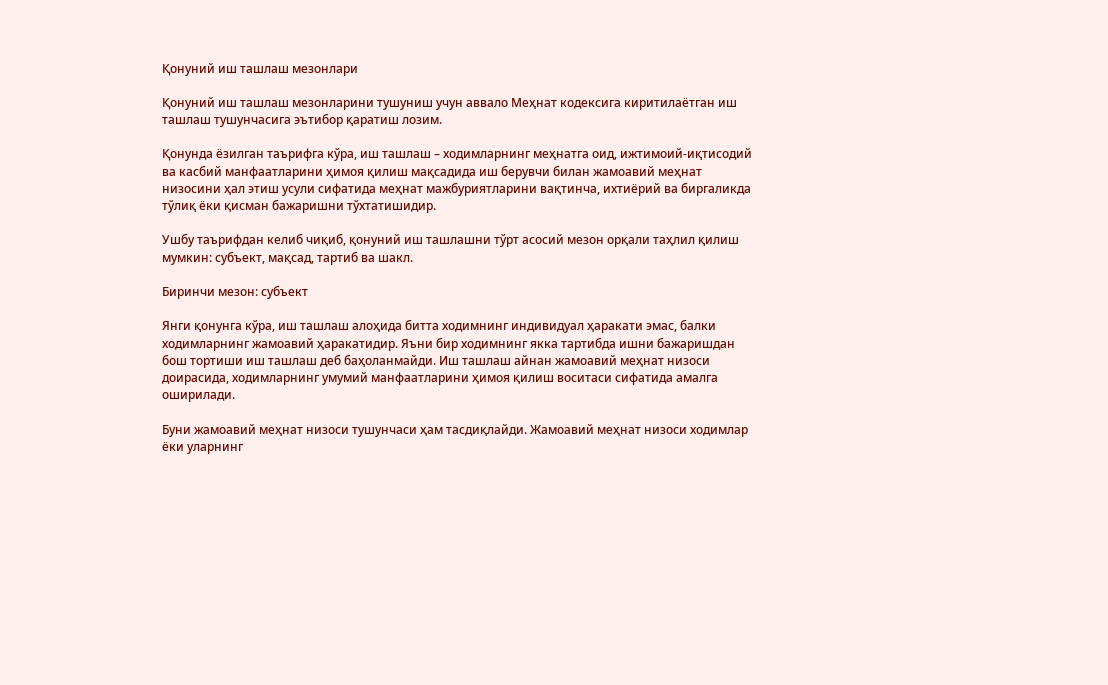Қонуний иш ташлаш мезонлари

Қонуний иш ташлаш мезонларини тушуниш учун аввало Меҳнат кодексига киритилаётган иш ташлаш тушунчасига эътибор қаратиш лозим.

Қонунда ёзилган таърифга кўра, иш ташлаш – ходимларнинг меҳнатга оид, ижтимоий-иқтисодий ва касбий манфаатларини ҳимоя қилиш мақсадида иш берувчи билан жамоавий меҳнат низосини ҳал этиш усули сифатида меҳнат мажбуриятларини вақтинча, ихтиёрий ва биргаликда тўлиқ ёки қисман бажаришни тўхтатишидир.

Ушбу таърифдан келиб чиқиб, қонуний иш ташлашни тўрт асосий мезон орқали таҳлил қилиш мумкин: субъект, мақсад, тартиб ва шакл.

Биринчи мезон: субъект

Янги қонунга кўра, иш ташлаш алоҳида битта ходимнинг индивидуал ҳаракати эмас, балки ходимларнинг жамоавий ҳаракатидир. Яъни бир ходимнинг якка тартибда ишни бажаришдан бош тортиши иш ташлаш деб баҳоланмайди. Иш ташлаш айнан жамоавий меҳнат низоси доирасида, ходимларнинг умумий манфаатларини ҳимоя қилиш воситаси сифатида амалга оширилади.

Буни жамоавий меҳнат низоси тушунчаси ҳам тасдиқлайди. Жамоавий меҳнат низоси ходимлар ёки уларнинг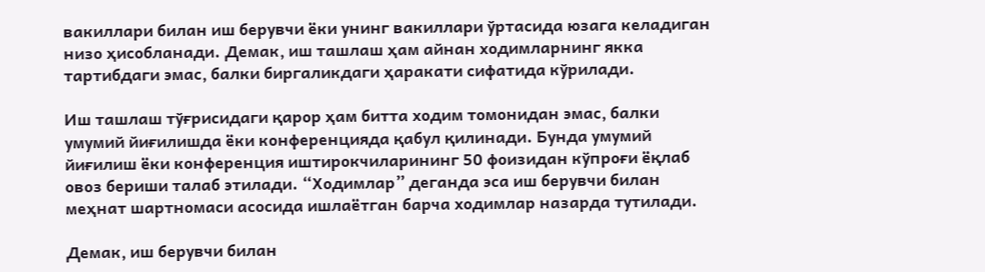вакиллари билан иш берувчи ёки унинг вакиллари ўртасида юзага келадиган низо ҳисобланади. Демак, иш ташлаш ҳам айнан ходимларнинг якка тартибдаги эмас, балки биргаликдаги ҳаракати сифатида кўрилади.

Иш ташлаш тўғрисидаги қарор ҳам битта ходим томонидан эмас, балки умумий йиғилишда ёки конференцияда қабул қилинади. Бунда умумий йиғилиш ёки конференция иштирокчиларининг 50 фоизидан кўпроғи ёқлаб овоз бериши талаб этилади. “Ходимлар” деганда эса иш берувчи билан меҳнат шартномаси асосида ишлаётган барча ходимлар назарда тутилади.

Демак, иш берувчи билан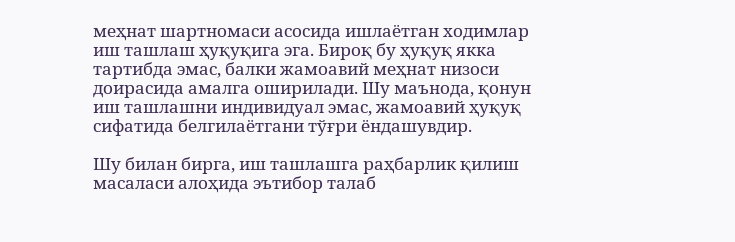меҳнат шартномаси асосида ишлаётган ходимлар иш ташлаш ҳуқуқига эга. Бироқ бу ҳуқуқ якка тартибда эмас, балки жамоавий меҳнат низоси доирасида амалга оширилади. Шу маънода, қонун иш ташлашни индивидуал эмас, жамоавий ҳуқуқ сифатида белгилаётгани тўғри ёндашувдир.

Шу билан бирга, иш ташлашга раҳбарлик қилиш масаласи алоҳида эътибор талаб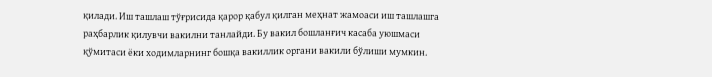қилади. Иш ташлаш тўғрисида қарор қабул қилган меҳнат жамоаси иш ташлашга раҳбарлик қилувчи вакилни танлайди. Бу вакил бошланғич касаба уюшмаси қўмитаси ёки ходимларнинг бошқа вакиллик органи вакили бўлиши мумкин.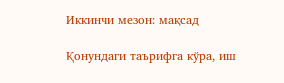Иккинчи мезон: мақсад

Қонундаги таърифга кўра, иш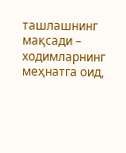ташлашнинг мақсади – ходимларнинг меҳнатга оид,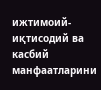ижтимоий-иқтисодий ва касбий манфаатларини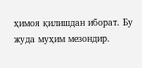ҳимоя қилишдан иборат. Бу жуда муҳим мезондир.